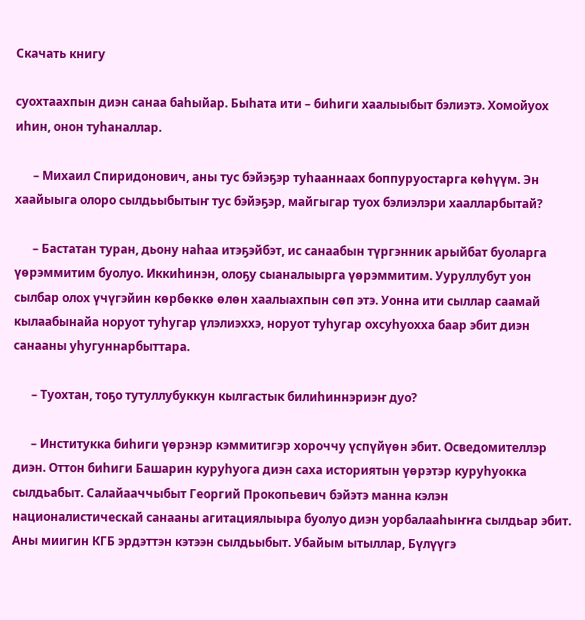Скачать книгу

суохтаахпын диэн санаа баһыйар. Быһата ити – биһиги хаалыыбыт бэлиэтэ. Хомойуох иһин, онон туһаналлар.

      – Михаил Спиридонович, аны тус бэйэҕэр туһааннаах боппуруостарга көһүүм. Эн хаайыыга олоро сылдьыбытыҥ тус бэйэҕэр, майгыгар туох бэлиэлэри хаалларбытай?

      – Бастатан туран, дьону наһаа итэҕэйбэт, ис санаабын түргэнник арыйбат буоларга үөрэммитим буолуо. Иккиһинэн, олоҕу сыаналыырга үөрэммитим. Ууруллубут уон сылбар олох үчүгэйин көрбөккө өлөн хаалыахпын сөп этэ. Уонна ити сыллар саамай кылаабынайа норуот туһугар үлэлиэххэ, норуот туһугар охсуһуохха баар эбит диэн санааны уһугуннарбыттара.

      – Туохтан, тоҕо тутуллубуккун кылгастык билиһиннэриэҥ дуо?

      – Институкка биһиги үөрэнэр кэммитигэр хороччу үспүйүөн эбит. Осведомителлэр диэн. Оттон биһиги Башарин куруһуога диэн саха историятын үөрэтэр куруһуокка сылдьабыт. Салайааччыбыт Георгий Прокопьевич бэйэтэ манна кэлэн националистическай санааны агитациялыыра буолуо диэн уорбалааһыҥҥа сылдьар эбит. Аны миигин КГБ эрдэттэн кэтээн сылдьыбыт. Убайым ытыллар, Бүлүүгэ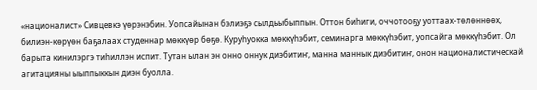«националист» Сивцевкэ үөрэнэбин. Уопсайынан бэлиэҕэ сылдьыбыппын. Оттон биһиги, оччотооҕу уоттаах-төлөннөөх, билиэн-көрүөн баҕалаах студеннар мөккүөр бөҕө. Куруһуокка мөккүһэбит, семинарга мөккүһэбит, уопсайга мөккүһэбит. Ол барыта кинилэргэ тиһиллэн испит. Тутан ылан эн онно оннук диэбитиҥ, манна маннык диэбитиҥ, онон националистическай агитацияны ыыппыккын диэн буолла.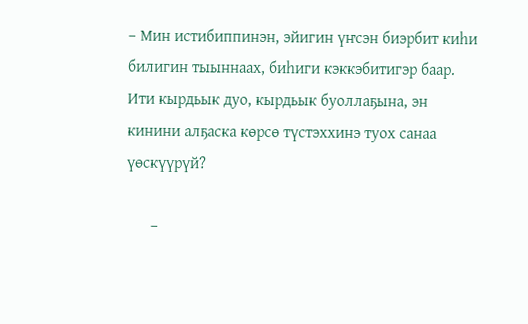– Мин истибиппинэн, эйигин үҥсэн биэрбит киһи билигин тыыннаах, биһиги кэккэбитигэр баар. Ити кырдьык дуо, кырдьык буоллаҕына, эн кинини алҕаска көрсө түстэххинэ туох санаа үөскүүрүй?

      –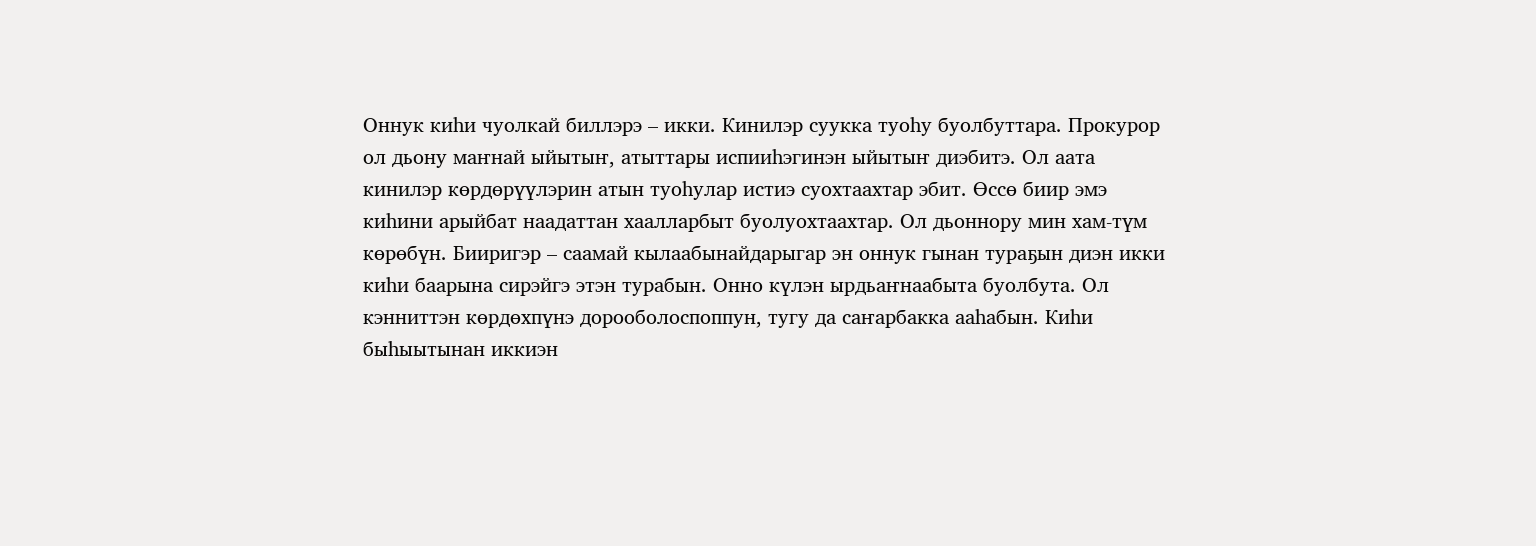Оннук киһи чуолкай биллэрэ – икки. Кинилэр суукка туоһу буолбуттара. Прокурор ол дьону маҥнай ыйытыҥ, атыттары испииһэгинэн ыйытыҥ диэбитэ. Ол аата кинилэр көрдөрүүлэрин атын туоһулар истиэ суохтаахтар эбит. Өссө биир эмэ киһини арыйбат наадаттан хаалларбыт буолуохтаахтар. Ол дьоннору мин хам-түм көрөбүн. Бииригэр – саамай кылаабынайдарыгар эн оннук гынан тураҕын диэн икки киһи баарына сирэйгэ этэн турабын. Онно күлэн ырдьаҥнаабыта буолбута. Ол кэнниттэн көрдөхпүнэ дорооболоспоппун, тугу да саҥарбакка ааһабын. Киһи быһыытынан иккиэн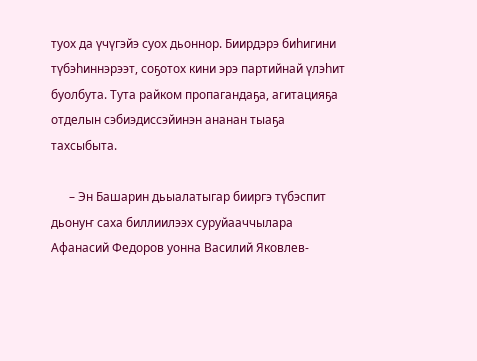туох да үчүгэйэ суох дьоннор. Биирдэрэ биһигини түбэһиннэрээт, соҕотох кини эрэ партийнай үлэһит буолбута. Тута райком пропагандаҕа, агитацияҕа отделын сэбиэдиссэйинэн ананан тыаҕа тахсыбыта.

      – Эн Башарин дьыалатыгар бииргэ түбэспит дьонуҥ саха биллиилээх суруйааччылара Афанасий Федоров уонна Василий Яковлев-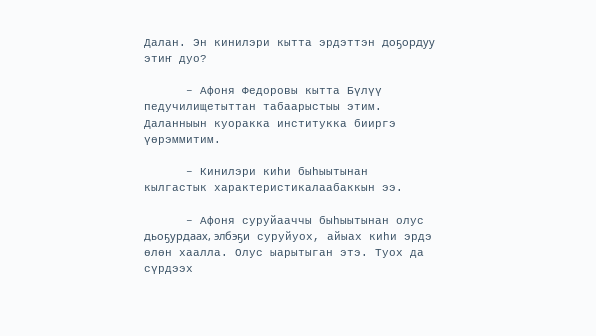Далан. Эн кинилэри кытта эрдэттэн доҕордуу этиҥ дуо?

      – Афоня Федоровы кытта Бүлүү педучилищетыттан табаарыстыы этим. Даланныын куоракка институкка бииргэ үөрэммитим.

      – Кинилэри киһи быһыытынан кылгастык характеристикалаабаккын ээ.

      – Афоня суруйааччы быһыытынан олус дьоҕурдаах, элбэҕи суруйуох, айыах киһи эрдэ өлөн хаалла. Олус ыарытыган этэ. Туох да сүрдээх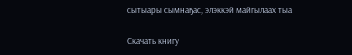сытыары сымнаҕас, элэккэй майгылаах тыа

Скачать книгу